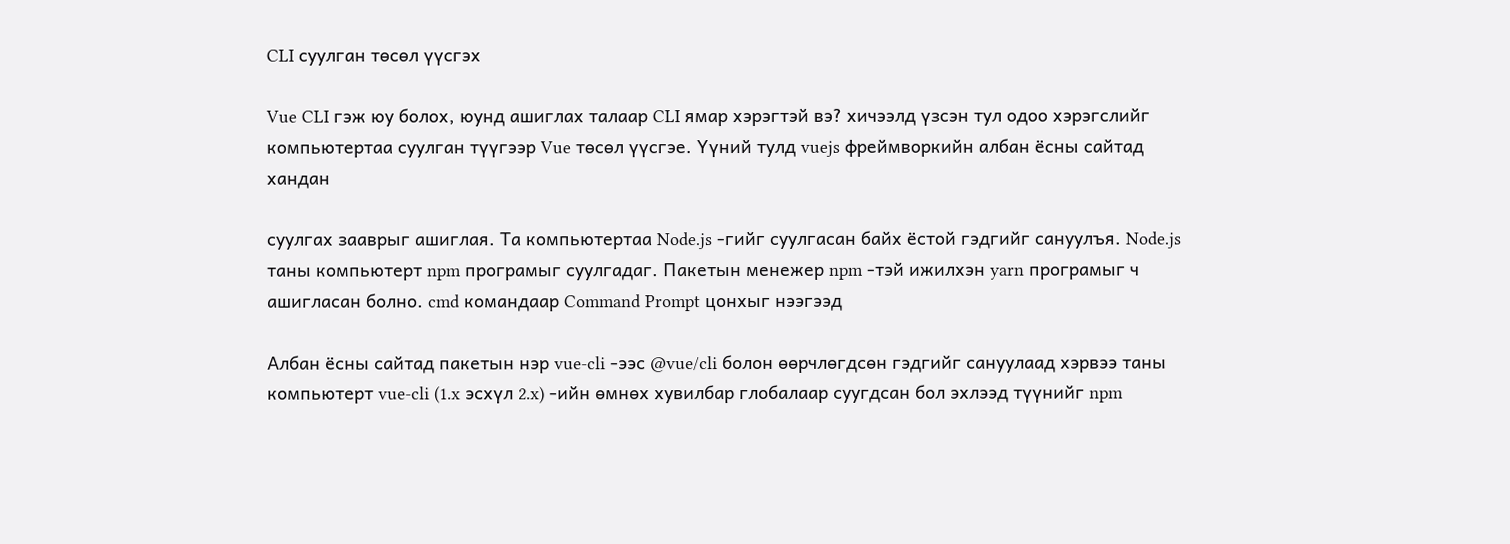CLI суулган төсөл үүсгэх

Vue CLI гэж юу болох, юунд ашиглах талаар CLI ямар хэрэгтэй вэ? хичээлд үзсэн тул одоо хэрэгслийг компьютертаа суулган түүгээр Vue төсөл үүсгэе. Үүний тулд vuejs фреймворкийн албан ёсны сайтад хандан

суулгах зааврыг ашиглая. Та компьютертаа Node.js -гийг суулгасан байх ёстой гэдгийг сануулъя. Node.js таны компьютерт npm програмыг суулгадаг. Пакетын менежер npm -тэй ижилхэн yarn програмыг ч ашигласан болно. cmd командаар Command Prompt цонхыг нээгээд

Албан ёсны сайтад пакетын нэр vue-cli -ээс @vue/cli болон өөрчлөгдсөн гэдгийг сануулаад хэрвээ таны компьютерт vue-cli (1.x эсхүл 2.x) -ийн өмнөх хувилбар глобалаар суугдсан бол эхлээд түүнийг npm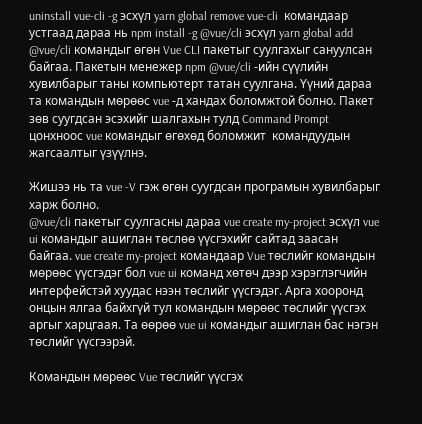uninstall vue-cli -g эсхүл yarn global remove vue-cli  командаар устгаад дараа нь npm install -g @vue/cli эсхүл yarn global add @vue/cli командыг өгөн Vue CLI пакетыг суулгахыг сануулсан байгаа. Пакетын менежер npm @vue/cli -ийн сүүлийн хувилбарыг таны компьютерт татан суулгана. Үүний дараа та командын мөрөөс vue -д хандах боломжтой болно. Пакет зөв суугдсан эсэхийг шалгахын тулд Command Prompt цонхноос vue командыг өгөхөд боломжит  командуудын жагсаалтыг үзүүлнэ.

Жишээ нь та vue -V гэж өгөн суугдсан програмын хувилбарыг харж болно.
@vue/cli пакетыг суулгасны дараа vue create my-project эсхүл vue ui командыг ашиглан төслөө үүсгэхийг сайтад заасан байгаа. vue create my-project командаар Vue төслийг командын мөрөөс үүсгэдэг бол vue ui команд хөтөч дээр хэрэглэгчийн интерфейстэй хуудас нээн төслийг үүсгэдэг. Арга хооронд онцын ялгаа байхгүй тул командын мөрөөс төслийг үүсгэх аргыг харцгаая. Та өөрөө vue ui командыг ашиглан бас нэгэн төслийг үүсгээрэй.

Командын мөрөөс Vue төслийг үүсгэх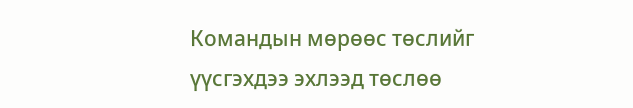Командын мөрөөс төслийг үүсгэхдээ эхлээд төслөө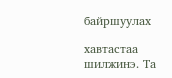байршуулах

хавтастаа шилжинэ. Та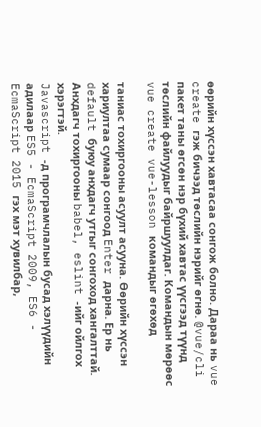өөрийн хүссэн хавтасаа сонгож болно. Дараа нь vue create гэж бичээд төслийн нэрийг өгнө. @vue/cli пакет таны өгсөн нэр бүхий хавтас үүсгээд түүнд төслийн файлуудыг байршуулдаг. Командын мөрөөс vue create vue-lesson командыг өгөхөд

таниас тохиргооны асуулт асууна. Өөрийн хүссэн хариултаа сумаар сонгоод Enter дарна. Ер нь default буюу анхдагч утгыг сонгоход хангалттай. Анхдагч тохиргооны babel, eslint -ийг ойлгох хэрэгтэй.
Javascript -д програмчлалын бусад хэлүүдийн адилаар ES5 - EcmaScript 2009, ES6 - EcmaScript 2015 гэх мэт хувилбар,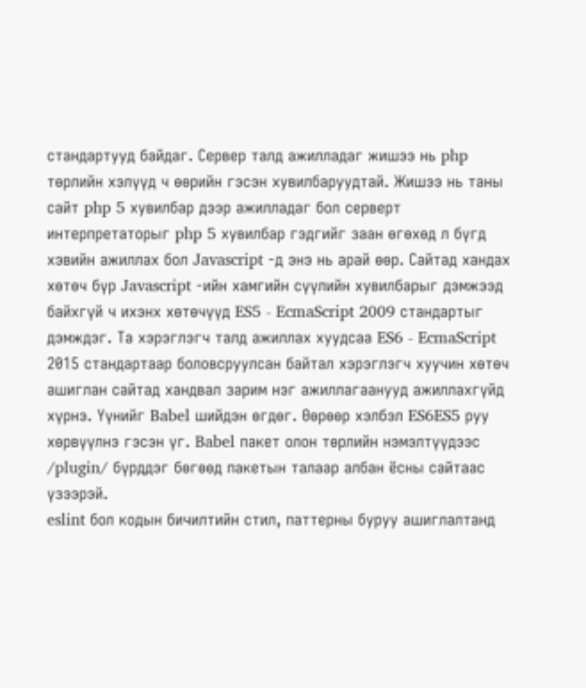стандартууд байдаг. Сервер талд ажилладаг жишээ нь php төрлийн хэлүүд ч өөрийн гэсэн хувилбаруудтай. Жишээ нь таны сайт php 5 хувилбар дээр ажилладаг бол серверт интерпретаторыг php 5 хувилбар гэдгийг заан өгөхөд л бүгд хэвийн ажиллах бол Javascript -д энэ нь арай өөр. Сайтад хандах хөтөч бүр Javascript -ийн хамгийн сүүлийн хувилбарыг дэмжээд байхгүй ч ихэнх хөтөчүүд ES5 - EcmaScript 2009 стандартыг дэмждэг. Та хэрэглэгч талд ажиллах хуудсаа ES6 - EcmaScript 2015 стандартаар боловсруулсан байтал хэрэглэгч хуучин хөтөч ашиглан сайтад хандвал зарим нэг ажиллагаанууд ажиллахгүйд хүрнэ. Үүнийг Babel шийдэн өгдөг. Өөрөөр хэлбэл ES6ES5 руу хөрвүүлнэ гэсэн үг. Babel пакет олон төрлийн нэмэлтүүдээс /plugin/ бүрддэг бөгөөд пакетын талаар албан ёсны сайтаас үзээрэй.
eslint бол кодын бичилтийн стил, паттерны буруу ашиглалтанд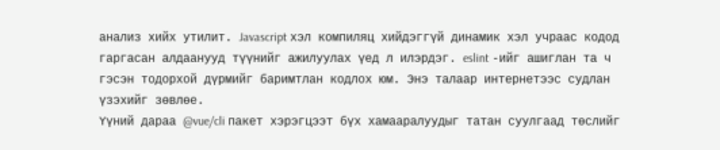анализ хийх утилит. Javascript хэл компиляц хийдэггүй динамик хэл учраас кодод гаргасан алдаанууд түүнийг ажилуулах үед л илэрдэг. eslint -ийг ашиглан та ч гэсэн тодорхой дүрмийг баримтлан кодлох юм. Энэ талаар интернетээс судлан үзэхийг зөвлөе.
Үүний дараа @vue/cli пакет хэрэгцээт бүх хамааралуудыг татан суулгаад төслийг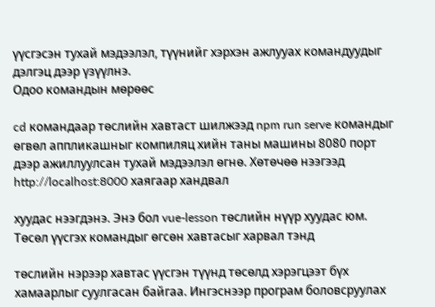үүсгэсэн тухай мэдээлэл, түүнийг хэрхэн ажлууах командуудыг дэлгэц дээр үзүүлнэ.
Одоо командын мөрөөс

cd командаар төслийн хавтаст шилжээд npm run serve командыг өгвөл аппликашныг компиляц хийн таны машины 8080 порт дээр ажиллуулсан тухай мэдээлэл өгнө. Хөтөчөө нээгээд http://localhost:8000 хаягаар хандвал

хуудас нээгдэнэ. Энэ бол vue-lesson төслийн нүүр хуудас юм. Төсөл үүсгэх командыг өгсөн хавтасыг харвал тэнд

төслийн нэрээр хавтас үүсгэн түүнд төсөлд хэрэгцээт бүх хамаарлыг суулгасан байгаа. Ингэснээр програм боловсруулах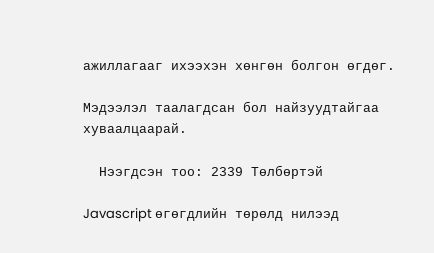ажиллагааг ихээхэн хөнгөн болгон өгдөг.

Мэдээлэл таалагдсан бол найзуудтайгаа хуваалцаарай.

  Нээгдсэн тоо: 2339 Төлбөртэй

Javascript өгөгдлийн төрөлд нилээд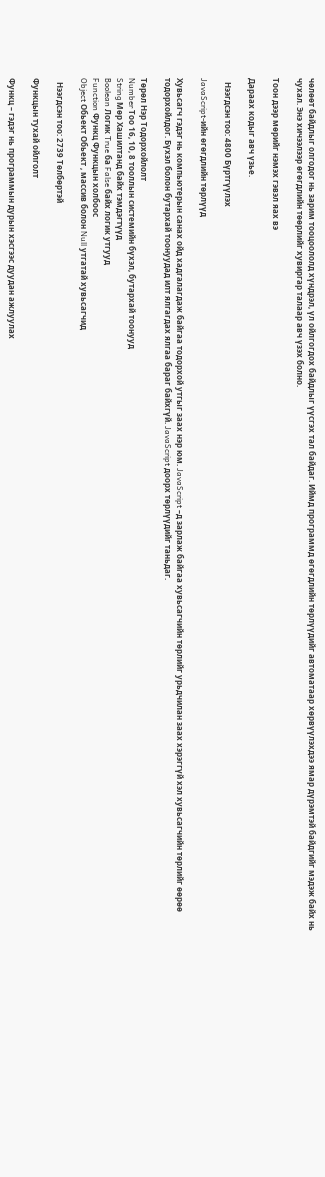чөлөөт байдлыг олгодог нь зарим тооцоололд хүндрэл, үл ойлгогдох байдлыг үүсгэх тал байдаг. Иймд программд өгөгдлийн төрлүүдийг автоматаар хөрвүүлэхдээ ямар дүрэмтэй байдгийг мэдэж байх нь чухал. Энэ хичээлээр өгөгдлийн төөрлийг хувиргар талаар авч үзэх болно.

Тоон дээр мөрийг нэмэх гэвэл яах вэ

Дараах кодыг авч үзье.

  Нээгдсэн тоо: 4800 Бүртгүүлэх

JavaScript-ийн өгөгдлийн төрлүүд

Хувьсагч гэдэг нь компьютерын санах ойд хадгалагдаж байгаа тодорхой утгыг заах нэр юм. JavaScript –д зарлаж байгаа хувьсагчийн төрлийг урьдчилан заах хэрэггүй хэл хувьсагчийн төрлийг өөрөө тодорхойлдог. Бүхэл болон бутархай тоонуудад илт ялгагдах ялгаа бараг байхгүй. JavaScript доорх төрлүүдийг таньдаг.

Төрөл Нэр Тодорхойлолт
Number Тоо 16, 10, 8 тооллын системийн бүхэл, бутархай тоонууд
String Мөр Хашилтанд байх тэмдэгтүүд
Boolean Логик True ба False байх логик утгууд
Function Функц Функцын холбоос
Object Обьект Обьект , массив болон Null утгатай хувьсагчид

  Нээгдсэн тоо: 2739 Төлбөртэй

Функцын тухай ойлголт

Функц – гэдэг нь программын дурын хэсгээс дуудан ажлуулах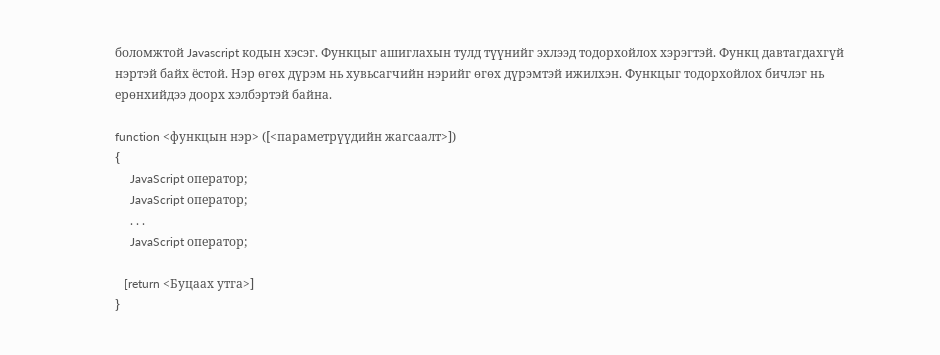боломжтой Javascript кодын хэсэг. Функцыг ашиглахын тулд түүнийг эхлээд тодорхойлох хэрэгтэй. Функц давтагдахгүй нэртэй байх ёстой. Нэр өгөх дүрэм нь хувьсагчийн нэрийг өгөх дүрэмтэй ижилхэн. Функцыг тодорхойлох бичлэг нь ерөнхийдээ доорх хэлбэртэй байна.

function <функцын нэр> ([<параметрүүдийн жагсаалт>])
{
     JavaScript оператор;
     JavaScript оператор;
     . . .
     JavaScript оператор;

   [return <Буцаах утга>]
}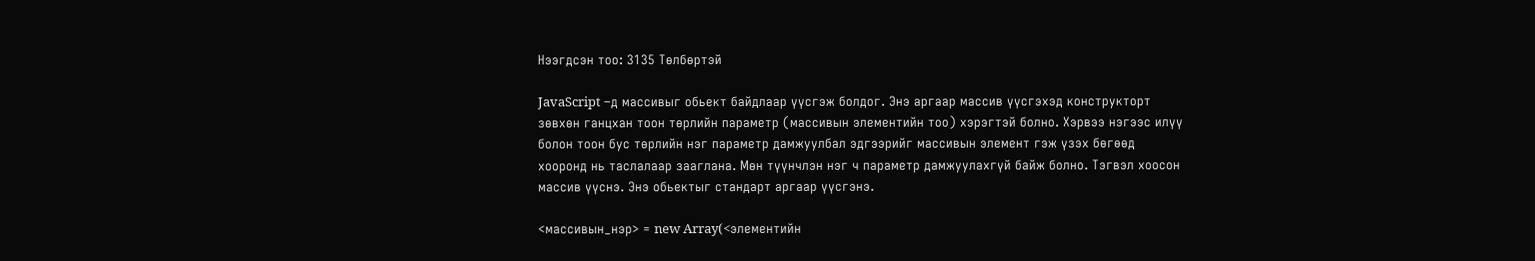Нээгдсэн тоо: 3135 Төлбөртэй

JavaScript –д массивыг обьект байдлаар үүсгэж болдог. Энэ аргаар массив үүсгэхэд конструкторт зөвхөн ганцхан тоон төрлийн параметр (массивын элементийн тоо) хэрэгтэй болно. Хэрвээ нэгээс илүү болон тоон бус төрлийн нэг параметр дамжуулбал эдгээрийг массивын элемент гэж үзэх бөгөөд хооронд нь таслалаар зааглана. Мөн түүнчлэн нэг ч параметр дамжуулахгүй байж болно. Тэгвэл хоосон массив үүснэ. Энэ обьектыг стандарт аргаар үүсгэнэ.

<массивын_нэр> = new Array(<элементийн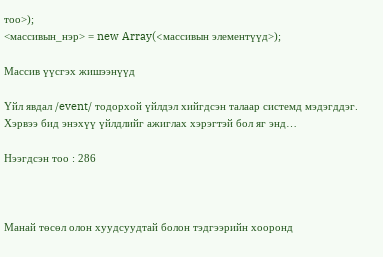тоо>);
<массивын_нэр> = new Array(<массивын элементүүд>);

Массив үүсгэх жишээнүүд

Үйл явдал /event/ тодорхой үйлдэл хийгдсэн талаар системд мэдэгддэг. Хэрвээ бид энэхүү үйлдлийг ажиглах хэрэгтэй бол яг энд…

Нээгдсэн тоо : 286



Манай төсөл олон хуудсуудтай болон тэдгээрийн хооронд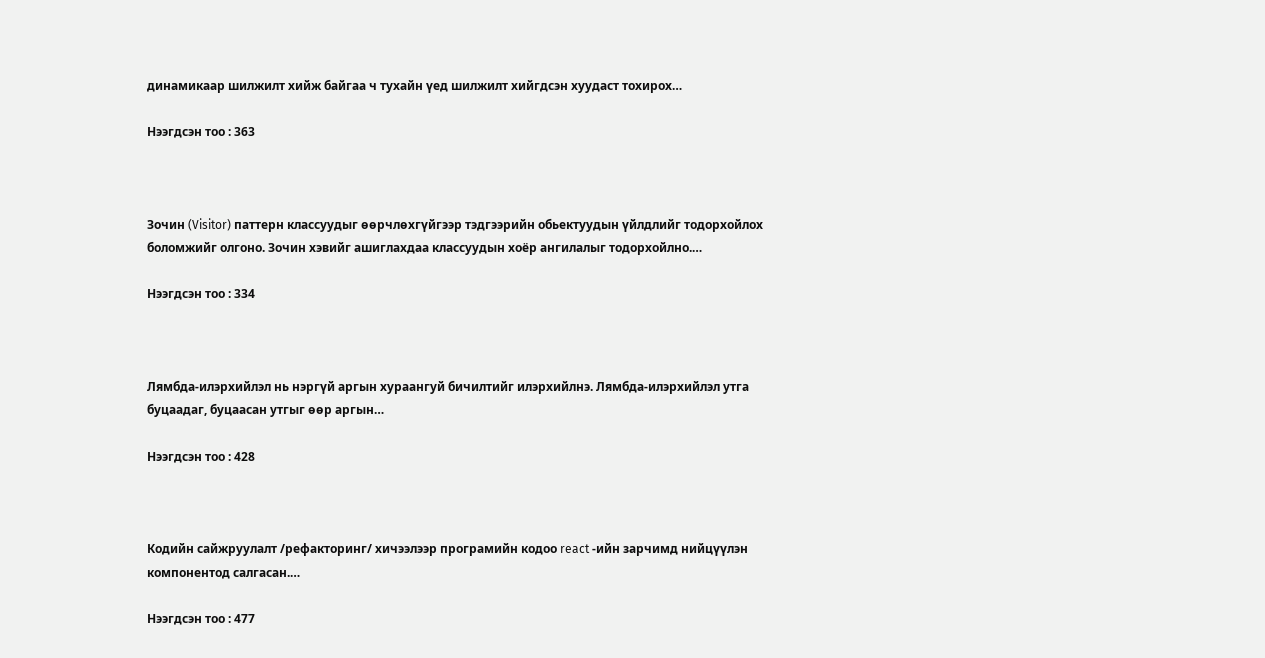динамикаар шилжилт хийж байгаа ч тухайн үед шилжилт хийгдсэн хуудаст тохирох…

Нээгдсэн тоо : 363



Зочин (Visitor) паттерн классуудыг өөрчлөхгүйгээр тэдгээрийн обьектуудын үйлдлийг тодорхойлох боломжийг олгоно. Зочин хэвийг ашиглахдаа классуудын хоёр ангилалыг тодорхойлно.…

Нээгдсэн тоо : 334



Лямбда-илэрхийлэл нь нэргүй аргын хураангуй бичилтийг илэрхийлнэ. Лямбда-илэрхийлэл утга буцаадаг, буцаасан утгыг өөр аргын…

Нээгдсэн тоо : 428



Кодийн сайжруулалт /рефакторинг/ хичээлээр програмийн кодоо react -ийн зарчимд нийцүүлэн компонентод салгасан.…

Нээгдсэн тоо : 477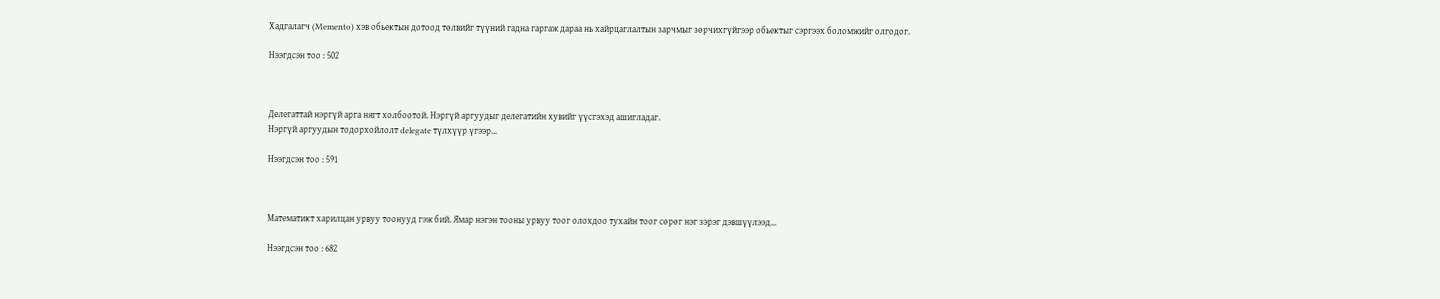Хадгалагч (Memento) хэв обьектын дотоод төлвийг түүний гадна гаргаж дараа нь хайрцаглалтын зарчмыг зөрчихгүйгээр обьектыг сэргээх боломжийг олгодог.

Нээгдсэн тоо : 502



Делегаттай нэргүй арга нягт холбоотой. Нэргүй аргуудыг делегатийн хувийг үүсгэхэд ашигладаг.
Нэргүй аргуудын тодорхойлолт delegate түлхүүр үгээр…

Нээгдсэн тоо : 591



Математикт харилцан урвуу тоонууд гэж бий. Ямар нэгэн тооны урвуу тоог олохдоо тухайн тоог сөрөг нэг зэрэг дэвшүүлээд…

Нээгдсэн тоо : 682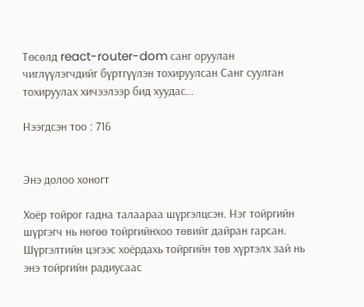Төсөлд react-router-dom санг оруулан чиглүүлэгчдийг бүртгүүлэн тохируулсан Санг суулган тохируулах хичээлээр бид хуудас…

Нээгдсэн тоо : 716


Энэ долоо хоногт

Хоёр тойрог гадна талаараа шүргэлцсэн. Нэг тойргийн шүргэгч нь нөгөө тойргийнхоо төвийг дайран гарсан. Шүргэлтийн цэгээс хоёрдахь тойргийн төв хүртэлх зай нь энэ тойргийн радиусаас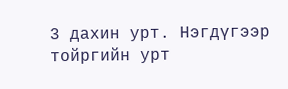3 дахин урт. Нэгдүгээр тойргийн урт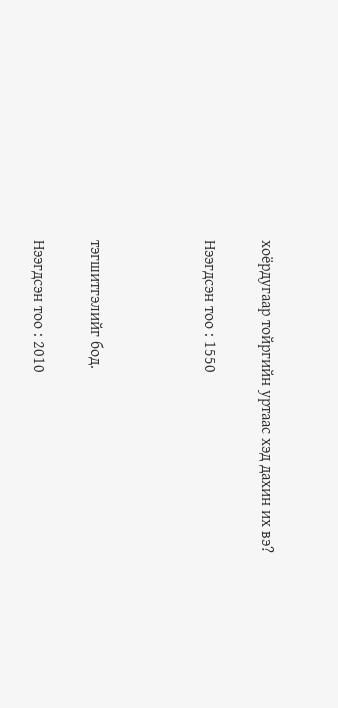хоёрдугаар тойргийн уртаас хэд дахин их вэ?

Нээгдсэн тоо : 1550



тэгшитгэлийг бод.

Нээгдсэн тоо : 2010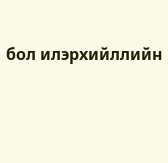бол илэрхийллийн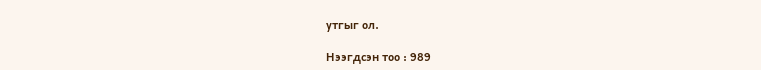утгыг ол.

Нээгдсэн тоо : 989